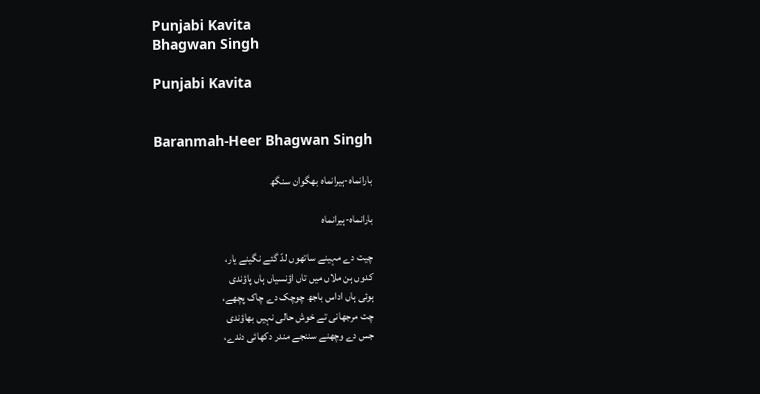Punjabi Kavita
Bhagwan Singh

Punjabi Kavita


Baranmah-Heer Bhagwan Singh

بارانماہ-ہیرانماہ بھگوان سنگھ

بارانماہ-ہیرانماہ

چیت دے مہینے ساتھوں لدّ گئے نگینے یار،
کدوں ہن ملاں میں تاں اؤنسیاں ہاں پاؤندی
ہوئی ہاں اداس باجھ چوچک دے چاک پچھے،
چت مرجھانی تے خوش حالی نہیں بھاؤندی
جس دے وچھنے سننجے مندر دکھائی دندے،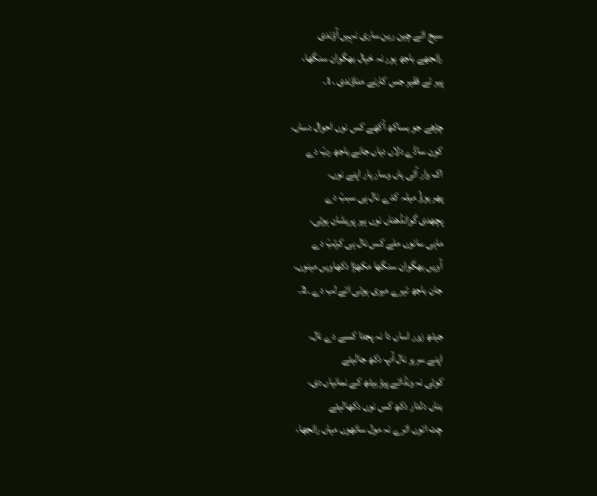سیج اتے چین رین ساری نہیں آؤندی
رانجھے باجھ ہور نہ خیال بھگوان سنگھا،
پیر تے فقیر جس کارنے مناؤندی ۔1۔

چڑھے جو بساکھ آکھے کس نوں احوال دساں،
کون ساڈے دلاں دیاں جانے باجھ ربّ دے
اک وار آئی ہاں وسار یار اپنے نوں،
پھر ہوؤُ میلہ کدے نال ہی سببّ دے
پچھدی گوانڈھناں نوں ہیر پریشان ہوئی،
ماہی سانوں ملے کس نال ہی کرتبّ دے
آویں بھگوان سنگھا مکھڑا دکھاویں مینوں،
جان باجھ تیرے میری ہوئی اتے لب دے ۔2۔

جیٹھ زور اساں دا نہ پجدا کسے دے نال،
اپنے سریر نال آپ دکھ جالیئے
کوئی نہ ونڈائے پیڑ بیٹھ کے نمانیاں دی،
بناں دلدار دکھ کس نوں دکھالیئے
چت اتوں اترے نہ مول ساتھوں میاں رانجھا،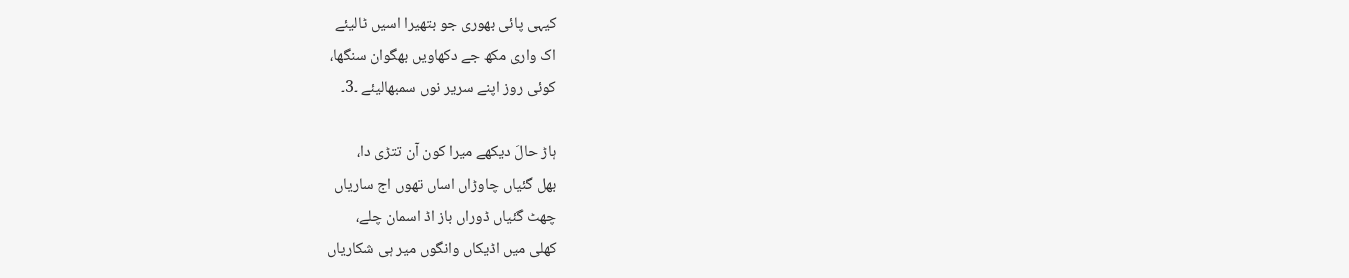کیہی پائی بھوری جو بتھیرا اسیں ٹالیئے
اک واری مکھ جے دکھاویں بھگوان سنگھا،
کوئی روز اپنے سریر نوں سمبھالیئے ۔3۔

ہاڑ حالَ دیکھے میرا کون آن تتڑی دا،
بھل گئیاں چاوڑاں اساں تھوں اج ساریاں
چھٹ گئیاں ڈوراں باز اڈ اسمان چلے،
کھلی میں اڈیکاں وانگوں میر ہی شکاریاں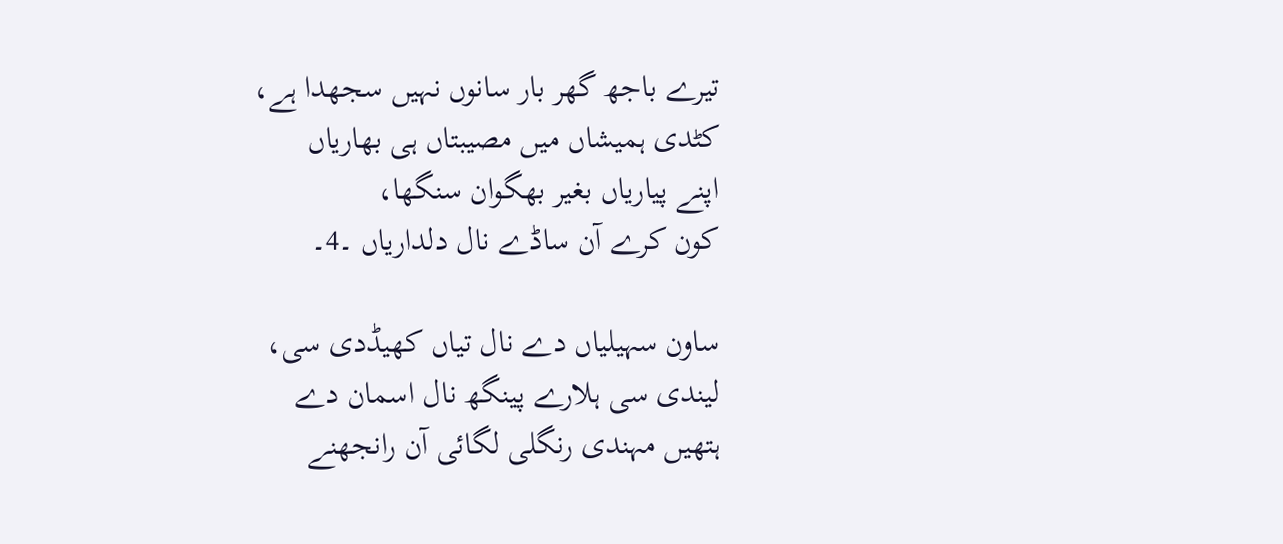تیرے باجھ گھر بار سانوں نہیں سجھدا ہے،
کٹدی ہمیشاں میں مصیبتاں ہی بھاریاں
اپنے پیاریاں بغیر بھگوان سنگھا،
کون کرے آن ساڈے نال دلداریاں ۔4۔

ساون سہیلیاں دے نال تیاں کھیڈدی سی،
لیندی سی ہلارے پینگھ نال اسمان دے
ہتھیں مہندی رنگلی لگائی آن رانجھنے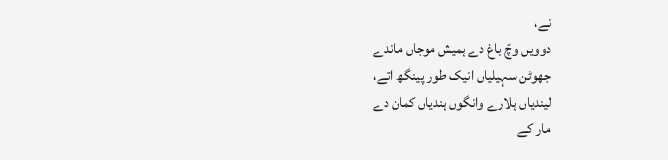نے،
دوویں وچّ باغ دے ہمیش موجاں ماندے
جھوٹن سہیلیاں انیک طور پینگھ اتے،
لیندیاں ہلارے وانگوں ہندیاں کمان دے
مار کے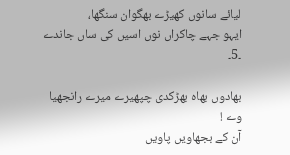لیائے سانوں کھیڑے بھگوان سنگھا،
ایہو جہے چاکراں نوں اسیں کی ساں جاندے ۔5۔

بھادوں بھاہ بھڑکدی چپھیرے میرے رانجھیا وے !
آن کے بجھاویں پاویں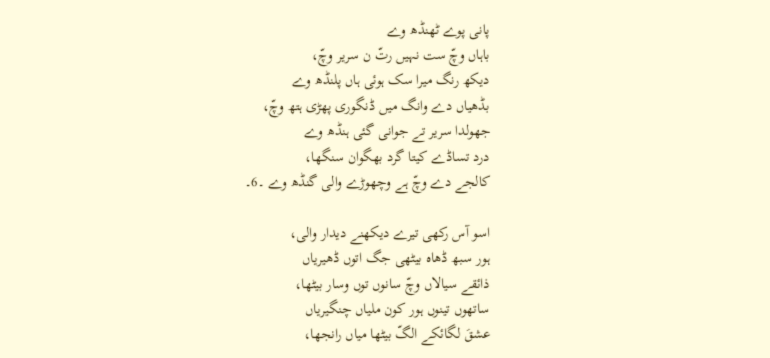پانی پوے ٹھنڈھ وے
باہاں وچّ ست نہیں رتّ ن سریر وچّ،
دیکھ رنگ میرا سک ہوئی ہاں پلنڈھ وے
بڈھیاں دے وانگ میں ڈنگوری پھڑی ہتھ وچّ،
جھولدا سریر تے جوانی گئی ہنڈھ وے
درد تساڈے کیتا گرد بھگوان سنگھا،
کالجے دے وچّ ہے وچھوڑے والی گنڈھ وے ۔6۔

اسو آس رکھی تیرے دیکھنے دیدار والی،
ہور سبھ ڈھاہ بیٹھی جگ اتوں ڈھیریاں
ذائقے سیالاں وچّ سانوں توں وسار بیٹھا،
ساتھوں تینوں ہور کون ملیاں چنگیریاں
عشقَ لگائکے الگّ بیٹھا میاں رانجھا،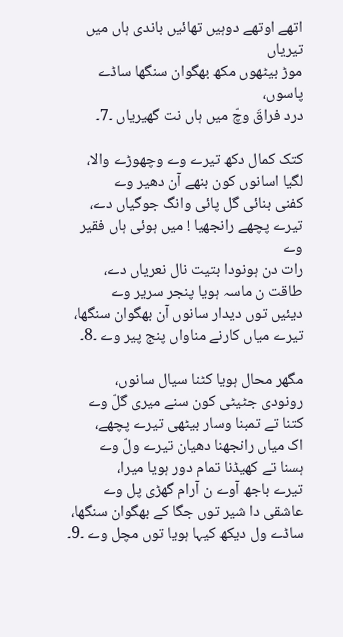اتھے اوتھے دوہیں تھائیں باندی ہاں میں تیریاں
موڑ بیٹھوں مکھ بھگوان سنگھا ساڈے پاسوں،
درد فراقَ وچّ میں ہاں نت گھیریاں ۔7۔

کتک کمال دکھ تیرے وے وچھوڑے والا،
لگیا اسانوں کون بنھے آن دھیر وے
کفنی بنائی گل پائی وانگ جوگیاں دے،
تیرے پچھے رانجھیا ! میں ہوئی ہاں فقیر وے
رات دن ہونودا بتیت نال نعریاں دے،
طاقت ن ماسہ ہویا پنجر سریر وے
دیئیں توں دیدار سانوں آن بھگوان سنگھا،
تیرے میاں کارنے مناواں پنج پیر وے ۔8۔

مگھر محال ہویا کٹنا سیال سانوں،
رونودی جٹیٹی کون سنے میری گلّ وے
کتنا تے تمبنا وسار بیٹھی تیرے پچھے،
اک میاں رانجھنا دھیان تیرے ولّ وے
ہسنا تے کھیڈنا تمام دور ہویا میرا،
تیرے باجھ آوے ن آرام گھڑی پل وے
عاشقی دا شیر توں جگا کے بھگوان سنگھا،
ساڈے ول دیکھ کیہا ہویا توں مچل وے ۔9۔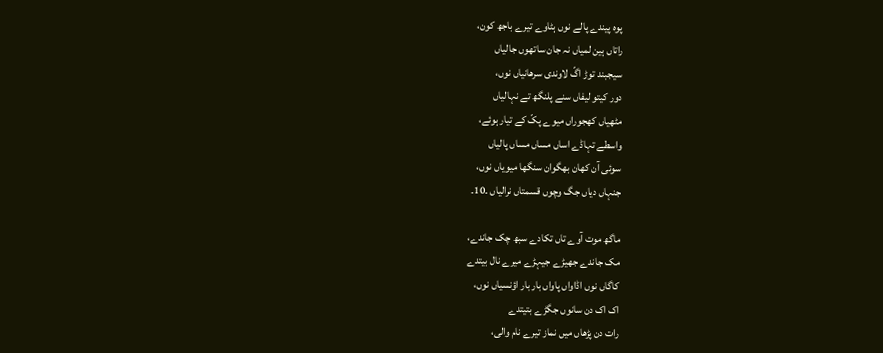پوہ پیندے پالے نوں ہٹاوے تیرے باجھ کون،
راتاں ہین لمیاں نہ جان ساتھوں جالیاں
سیجبند توڑ اگّ لاوندی سرھانیاں نوں،
دور کیتو لیفاں سنے پلنگھ تے نہالیاں
مٹھیاں کھجوراں میوے پکّ کے تیار ہوئے،
واسطے تہاڈے اساں مساں مساں پالیاں
سوئی آن کھان بھگوان سنگھا میویاں نوں،
جنہاں دیاں جگ وچوں قسمتاں نرالیاں ۔10۔

ماگھ موت آوے تاں تکادے سبھ چک جاندے،
مک جاندے جھیڑے جیہڑے میرے نال بیتدے
کاگاں نوں اڈاواں پاواں بار بار اؤنسیاں نوں،
اک اک دن سانوں جگڑے بتیتدے
رات دن پڑھاں میں نماز تیرے نام والی،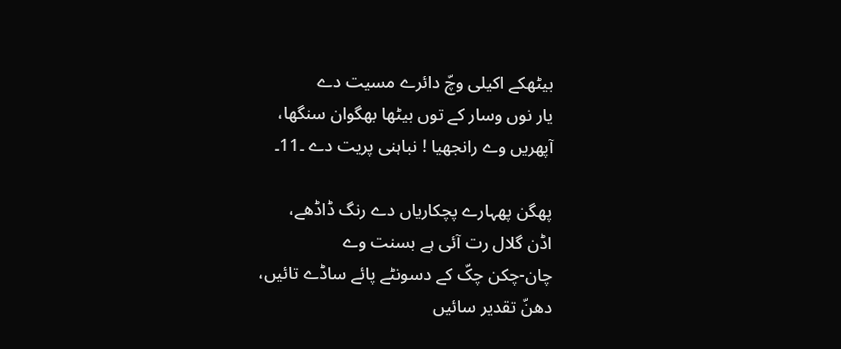بیٹھکے اکیلی وچّ دائرے مسیت دے
یار نوں وسار کے توں بیٹھا بھگوان سنگھا،
آپھریں وے رانجھیا ! نباہنی پریت دے ۔11۔

پھگن پھہارے پچکاریاں دے رنگ ڈاڈھے،
اڈن گلال رت آئی ہے بسنت وے
چان-چکن چکّ کے دسونٹے پائے ساڈے تائیں،
دھنّ تقدیر سائیں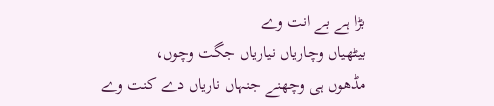بڑا ہے بے انت وے
بیٹھیاں وچاریاں نیاریاں جگت وچوں،
مڈھوں ہی وچھنے جنہاں ناریاں دے کنت وے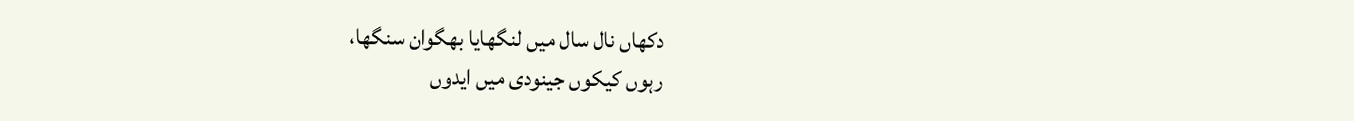دکھاں نال سال میں لنگھایا بھگوان سنگھا،
رہوں کیکوں جینودی میں ایدوں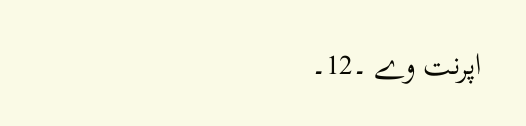اپرنت وے ۔12۔